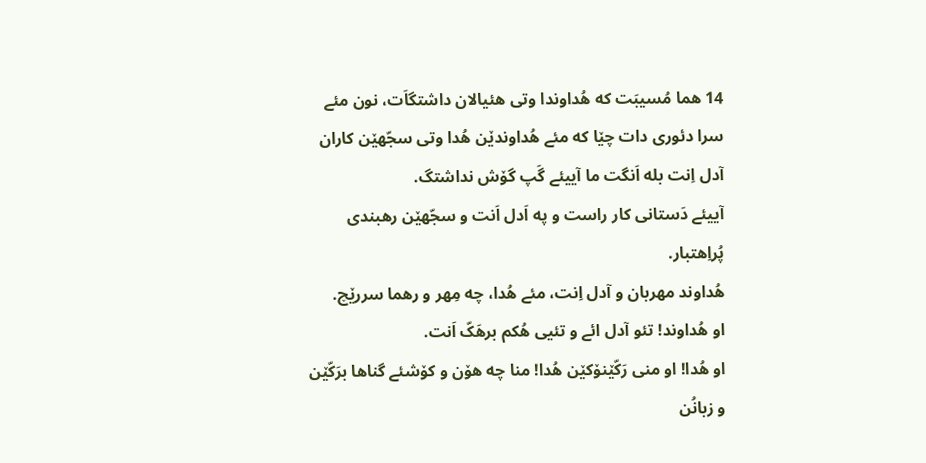14 هما مُسیبَت که هُداوندا وتی هئیالان داشتگاَت، نون مئے سرا دئوری دات چێا که مئے هُداوندێن هُدا وتی سجّهێن کاران آدل اِنت بله اَنگت ما آییئے گَپ گۆش نداشتگ.
آییئے دَستانی کار راست و په اَدل اَنت و سجّهێن رهبندی پُراِهتبار.
هُداوند مهربان و آدل اِنت، مئے هُدا، چه مِهر و رهما سررێچ.
او هُداوند! تئو آدل ائے و تئیی هُکم برهَکّ اَنت.
او هُدا! او منی رَکّێنۆکێن هُدا! منا چه هۆن و کۆشئے گناها برَکّێن و زبانُن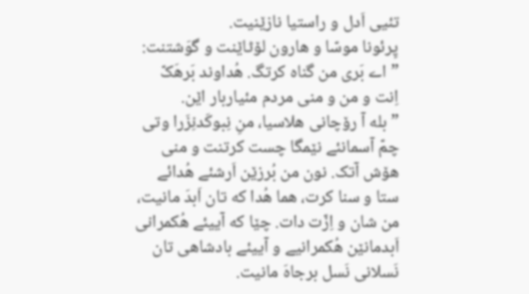تئیی اَدل و راستیا نازێنیت.
پِرئونا موسّا و هارون لۆٹاێنت و گوَشتنت: ”اے بَری من گناه کرتگ. هُداوند بَرهَکّ اِنت و من و منی مردم مئیاربار اێن.
”بله آ رۆچانی هلاسیا، منِ نِبوکَدنِزَرا وتی چمّ آسمانئے نێمگا چست کرتنت و منی هۆش آتک. نون من بُرزێن اَرشئے هُدائے ستا و سنا کرت، هما هُدا که تان اَبدَ مانیت، من شان و اِزّت دات. چێا که آییئے هُکمرانی اَبدمانێن هُکمرانیے و آییئے بادشاهی تان نَسلانی نَسل برجاهَ مانیت.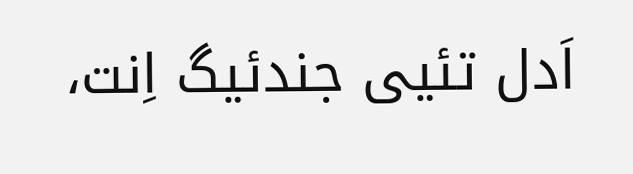اَدل تئیی جندئیگ اِنت،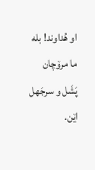او هُداوند! بله ما مرۆچان پَشَل و سرجَهل اێن.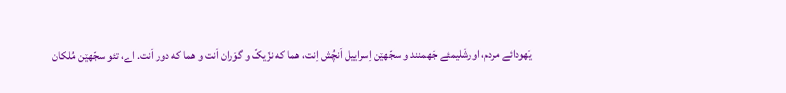یَهودائے مردم، اورشَلیمئے جَهمنند و سجّهێن اِسراییل اَنچُش اِنت، هما که نزّیکّ و گوَران اَنت و هما که دور اَنت. اے، تئو سجّهێن مُلکان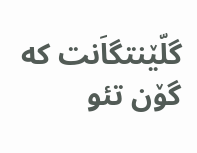گلّێنتگاَنت که گۆن تئو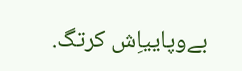بےوپاییاِش کرتگ.